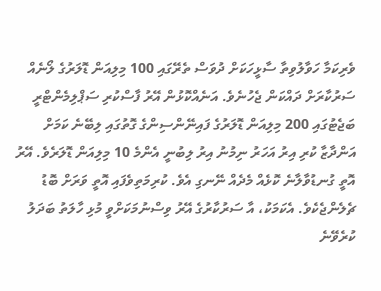ވެރިކަމާ ހަވާލުވިތާ ސާޅީހަކަށް ދުވަސް ތެރޭގައި 100 މިލިއަން ޑޮލަރުގެ ލޯނެއް ސަރުކާރަށް ދައްކަން ޖެހުނެވެ. އަނެއްކޮޅުން އޭރު ފާސްކުރި ސަޕްލިމެންޓްރީ ބަޖެޓުގައި 200 މިލިއަން ޑޮލަރުގެ ފައިނޭންސިންގެ ގޮތުގައި ލިބޭނެ ކަމަށް އަންދާޒާ ކުރި އިރު އަހަރު ނިމުނު އިރު ލިބުނީ އެންމެ 10 މިލިއަން ޑޮލަރެވެ. އޭރު އޮތީ ގުނޑުވާލާނެ ކޮޅެއް މެދެއް ނޭނގި އެވެ. ކުރިމަތިވެފައި އޮތީ ވަރަށް ބޮޑު ޗެލެންޖެކެވެ. އެކަމަކު، އާ ސަރުކާރުގެ އޭރު ވިސްނުމަކަށްވީ މުޅި ހާލަތު ބަދަލު ކުރެވޭނެ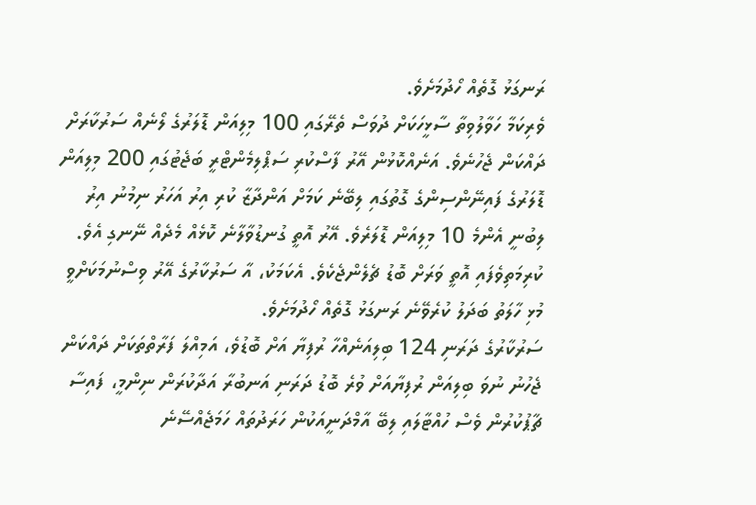ރަނގަޅު ގޮތެއް ހޯދުމަށެވެ.
ވެރިކަމާ ހަވާލުވިތާ ސާޅީހަކަށް ދުވަސް ތެރޭގައި 100 މިލިއަން ޑޮލަރުގެ ލޯނެއް ސަރުކާރަށް ދައްކަން ޖެހުނެވެ. އަނެއްކޮޅުން އޭރު ފާސްކުރި ސަޕްލިމެންޓްރީ ބަޖެޓުގައި 200 މިލިއަން ޑޮލަރުގެ ފައިނޭންސިންގެ ގޮތުގައި ލިބޭނެ ކަމަށް އަންދާޒާ ކުރި އިރު އަހަރު ނިމުނު އިރު ލިބުނީ އެންމެ 10 މިލިއަން ޑޮލަރެވެ. އޭރު އޮތީ ގުނޑުވާލާނެ ކޮޅެއް މެދެއް ނޭނގި އެވެ. ކުރިމަތިވެފައި އޮތީ ވަރަށް ބޮޑު ޗެލެންޖެކެވެ. އެކަމަކު، އާ ސަރުކާރުގެ އޭރު ވިސްނުމަކަށްވީ މުޅި ހާލަތު ބަދަލު ކުރެވޭނެ ރަނގަޅު ގޮތެއް ހޯދުމަށެވެ.
ސަރުކާރުގެ ދަރަނި 124 ބިލިއަނެއްހާ ރުފިޔާ އަށް ބޮޑުވެ، އަމިއްލަ ފަރާތްތަކަށް ދައްކަން ޖެހުނު ނުވަ ބިލިއަން ރުފިޔާއަށް ވުރެ ބޮޑު ދަރަނި އަނބުރާ އަދާކުރަން ނިންމީ، ފައިސާ ޗާޕުކުރުން ވެސް ހުއްޓާލައި ލިބޭ އާމްދަނީއަކުން ހަރަދުތައް ހަމަޖެއްސޭނެ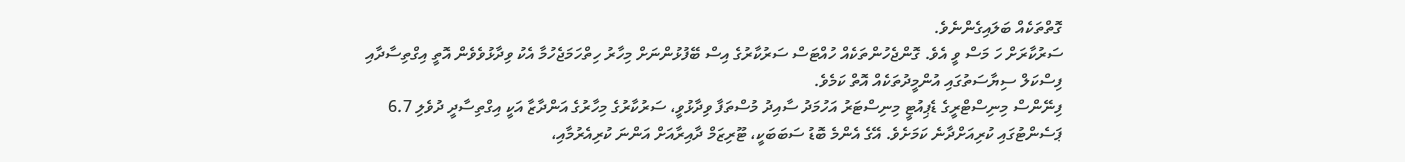ގޮތްތަކެއް ބަލައިގެންނެވެ.
ސަރުކާރަށް ހަ މަސް ވީ އެވެ. ގޮންޖެހުންތަކެއް ހުއްޓަސް ސަރުކާރުގެ އިސް ބޭފުޅުންނަށް މިހާރު ހިތްހަމަޖެހުމާ އެކު ވިދާޅުވެވެން އޮތީ އިގްތިސާދާއި ފިސްކަލް ސިޔާސަތުގައި އުންމީދުތަކެއް އޮތް ކަމެވެ.
ފިނޭންސް މިނިސްޓްރީގެ ޑެޕިއުޓީ މިނިސްޓަރު އަހުމަދު ސާއިދު މުސްތަފާ ވިދާޅުވީ، ސަރުކާރުގެ މިހާރުގެ އަންދާޒާ އަކީ އިގްތިސާދީ ދުވެލި 6.7 ޕަސެންޓުގައި ކުރިއަށްދާނެ ކަމަށެވެ. އޭގެ އެންމެ ބޮޑު ސަބަބަކީ، ޓޫރިޒަމް ދާއިރާއަށް އަންނަ ކުރިއެރުމާއި،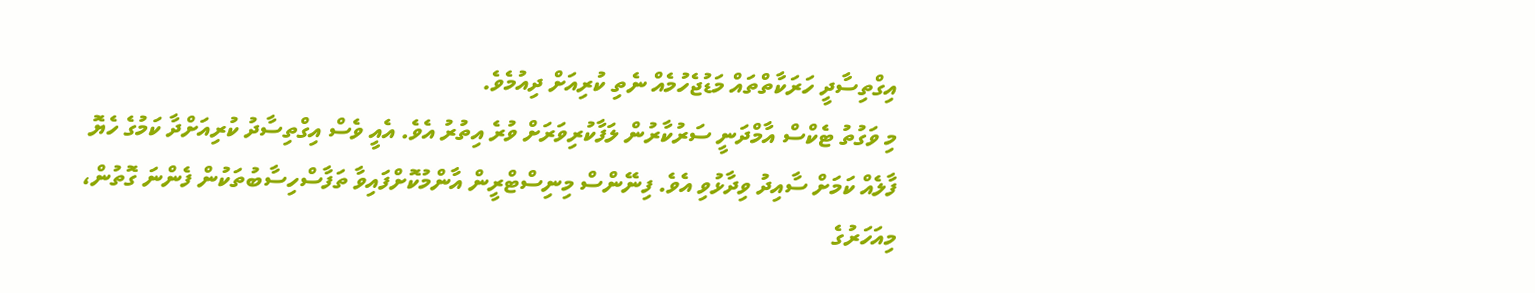އިގްތިސާދީ ހަރަކާތްތައް މަޑުޖެހުމެއް ނެތި ކުރިއަށް ދިއުމެވެ.
މި ވަގުތު ޓެކްސް އާމްދަނީ ސަރުކާރުން ލަފާކުރިވަރަށް ވުރެ އިތުރު އެވެ. އެއީ ވެސް އިގްތިސާދު ކުރިއަށްދާ ކަމުގެ ހެޔޮ ފާލެއް ކަމަށް ސާއިދު ވިދާޅުވި އެވެ. ފިނޭންސް މިނިސްޓްރީން އާންމުކޮށްފައިވާ ތަފާސްހިސާބުތަކުން ފެންނަ ގޮތުން، މިއަހަރުގެ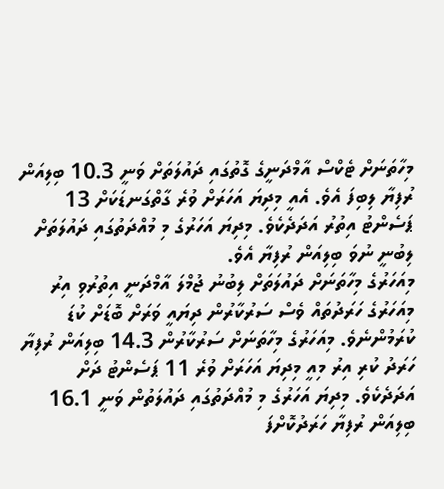މިހާތަނަށް ޓެކްސް އާމްދަނީގެ ގޮތުގައި ދައުލަތަށް ވަނީ 10.3 ބިލިއަން ރުފިޔާ ލިބިފަ އެވެ. އެއީ މިދިޔަ އަހަރަށް ވުރެ ގާތްގަނޑަކަށް 13 ޕަސެންޓު އިތުރު އަދަދެކެވެ. މިދިޔަ އަހަރުގެ މި މުއްދަތުގައި ދައުލަތަށް ލިބުނީ ނުވަ ބިލިއަން ރުފިޔާ އެވެ.
މިއަހަރުގެ މިހާތަނަށް ދައުލަތަށް ލިބުނު ޖުމްލަ އާމްދަނީ އިތުރުވި އިރު މިއަހަރުގެ ހަރަދުތައް ވެސް ސަރުކާރުން ދިޔައީ ވަރަށް ބޮޑަށް ކުޑަ ކުރަމުންނެވެ. މިއަހަރުގެ މިހާތަނަށް ސަރުކާރުން 14.3 ބިލިއަން ރުފިޔާ ހަރަދު ކުރި އިރު މިއީ މިދިޔަ އަހަރަށް ވުރެ 11 ޕަސެންޓު ދަށް އަދަދެކެވެ. މިދިޔަ އަހަރުގެ މި މުއްދަތުގައި ދައުލަތުން ވަނީ 16.1 ބިލިއަން ރުފިޔާ ހަރަދުކޮށްފަ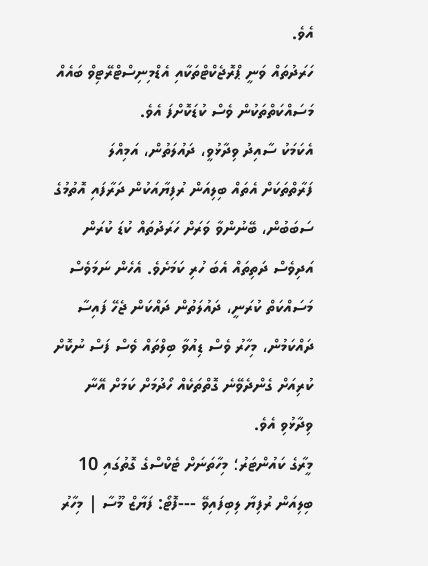އެވެ.
ހަރަދުތައް ވަނީ ޕްރޮޖެކްޓްތަކާއި އެޑްމިނިސްޓްރޭޓިވް ބައެއް މަސައްކަތްތަކުން ވެސް ކުޑަކޮށްފަ އެވެ.
އެކަމަކު ސާއިދު ވިދާޅުވީ، ދައުލަތުން، އަމިއްލަ ފަރާތްތަކަށް އެތައް ބިލިއަން ރުފިޔާއަކުން ދަރާފައި އޮތުމުގެ ސަބަބުން، ބޭނުންވާ ވަރަށް ހަރަދުތައް ކުޑަ ކުރަން އަދިވެސް ދަތިތައް އެބަ ހުރި ކަމަށެވެ. އެހެން ނަމަވެސް މަސައްކަތް ކުރަނީ، ދައުލަތުން ދައްކަން ޖެހޭ ފައިސާ ދައްކަމުން، މިހާރު ވެސް ޑިއުވާ ބިލްތައް ވެސް ފަސް ނުކޮށް ކުރިއަށް ގެންދެވޭނެ ގޮތްތަކެއް ހޯދުމަށް ކަމަށް އޭނާ ވިދާޅުވި އެވެ.
މީރާގެ ކައުންޓަރު؛ މިހާތަނަށް ޓެކްސްގެ ގޮތުގައި 10 ބިލިއަން ރުފިޔާ ލިބިފައިވޭ ---ފޮޓޯ: ފަޔާޒް މޫސާ | މިހާރު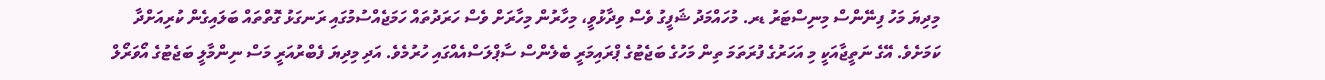މިދިޔަ މަހު ފިނޭންސް މިނިސްޓަރު ޑރ. މުހައްމަދު ޝަފީގު ވެސް ވިދާޅުވީ، މިހާރުން މިހާރަށް ވެސް ހަރަދުތައް ހަމަޖެއްސުމުގައި ރަނގަޅު ގޮތްތައް ބަލައިގެން ކުރިއަށްދާ ކަމަށެވެ. އޭގެ ނަތީޖާއަކީ މި އަހަރުގެ ފުރަތަމަ ތިން މަހުގެ ބަޖެޓުގެ ޕްރައިމަރީ ބެލެންސް ސާޕްލަސްއެއްގައި ހުރުމެވެ. އަދި މިދިޔަ ފެބްރުއަރީ މަސް ނިންމާލީ ބަޖެޓުގެ އޯވަރޯލް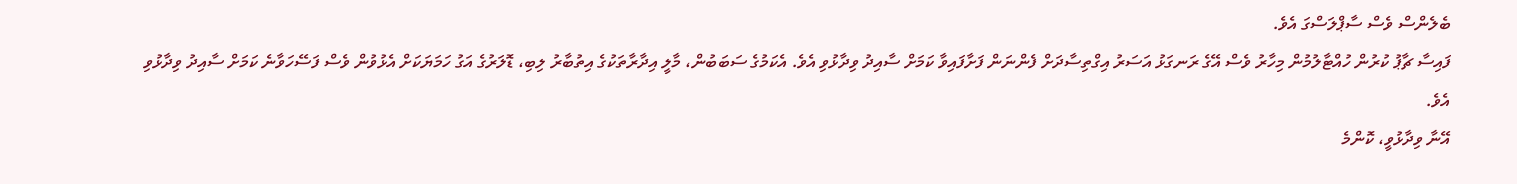ބެލެންސް ވެސް ސާޕްލަސްގަ އެވެ.
ފައިސާ ޗާޕު ކުރުން ހުއްޓާލުމުން މިހާރު ވެސް އޭގެ ރަނގަޅު އަސަރު އިގްތިސާދަށް ފެންނަން ފަށާފައިވާ ކަމަށް ސާއިދު ވިދާޅުވި އެވެ. އެކަމުގެ ސަބަބުން، މާލީ އިދާރާތަކުގެ އިތުބާރު ލިބި، ޑޮލަރުގެ އަގު ހަމަޔަކަށް އެޅުވުން ވެސް ފަސޭހަވާނެ ކަމަށް ސާއިދު ވިދާޅުވި އެވެ.
އޭނާ ވިދާޅުވީ، ކޮންމެ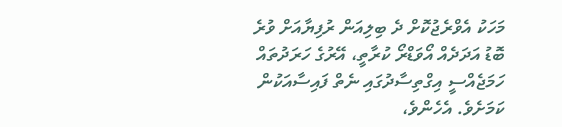މަހަކު އެވްރެޖުކޮށް ދެ ބިލިއަން ރުފިޔާއަށް ވުރެ ބޮޑު އަދަދެއް އޯވަޑްރޯ ކުރާތީ، އޭރުގެ ހަރަދުތައް ހަމަޖެއްސީ އިގްތިސާދުގައި ނެތް ފައިސާއަކުން ކަމަށެވެ. އެހެންވެ،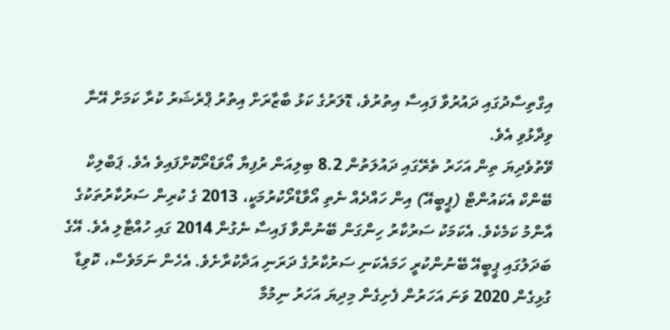އިގްތިސާދުގައި ދައުރުވާ ފައިސާ އިތުރުވެ، ޑޮލަރުގެ ކަޅު ބާޒާރަށް އިތުރު ޕްރެޝަރު ކުރާ ކަމަށް އޭނާ ވިދާޅުވި އެވެ.
ވޭތުވެދިޔަ ތިން އަހަރު ތެރޭގައި ދައުލަތުން 8.2 ބިލިއަން ރުފިޔާ އޯވަޑްރޯކޮށްފައިވެ އެވެ. ޕަބްލިކް ބޭންކް އެކައުންޓް (ޕީބީއޭ) އިން ހައްދެއް ނެތި އޯވާޑްރޯކުރުމަކީ، 2013 ގެ ކުރިން ސަރުކާރުތަކުގެ އާންމު ކަމެކެވެ. އެކަމަކު ސަރުކާރު ހިންގަން ބޭނުންވާ ފައިސާ ނެގުން 2014 ގައި ހުއްޓާލި އެވެ. އޭގެ ބަދަލުގައި ޕީބީއޭ ބޭނުންކުރީ ހަމައެކަނި ސަރުކާރުގެ ދަރަނި އަދާކުރާށެވެ. އެހެން ނަމަވެސް، ކޮވިޑާ ގުޅިގެން 2020 ވަނަ އަހަރުން ފެށިގެން މިދިޔަ އަހަރު ނިމުމާ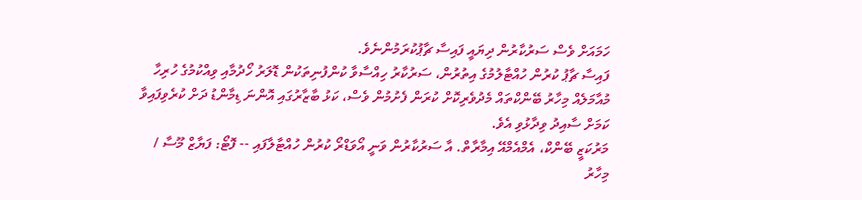ހަމައަށް ވެސް ސަރުކާރުން ދިޔައީ ފައިސާ ޗާޕުކުރަމުންނެވެ.
ފައިސާ ޗާޕު ކުރުން ހުއްޓާލުމުގެ އިތުރުން، ސަރުކާރު ހިއްސާވާ ކުންފުނިތަކުން ޑޮލަރު ހޯދުމާއި ވިއްކުމުގެ ހުރިހާ މުއާމަލެއް މިހާރު ބޭންކްތައް މެދުވެރިކޮށް ކުރަން ފެށުމުން ވެސް، ކަޅު ބާޒާރުގައި އޮންނަ ޑިމާންޑު ދަށް ކުރެވިފައިވާ ކަމަށް ސާއިދު ވިދާޅުވި އެވެ.
މަރުކަޒީ ބޭންކް، އެމްއެމްއޭ އިމާރާތް. އާ ސަރުކާރުން ވަނީ އޯވަޑްރޯ ކުރުން ހުއްޓާލާފައި -- ފޮޓޯ: ފަޔާޒް މޫސާ / މިހާރު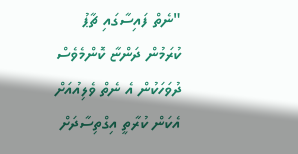"ނެތް ފައިސާގައި ޗާޕު ކުރަމުން ދަންޏާ ކޮންމެވެސް ދުވަހަކުން އެ ނެތް ވެލިއުއަށް އެކަން ކުރާތީ އިގްތިސާދަށް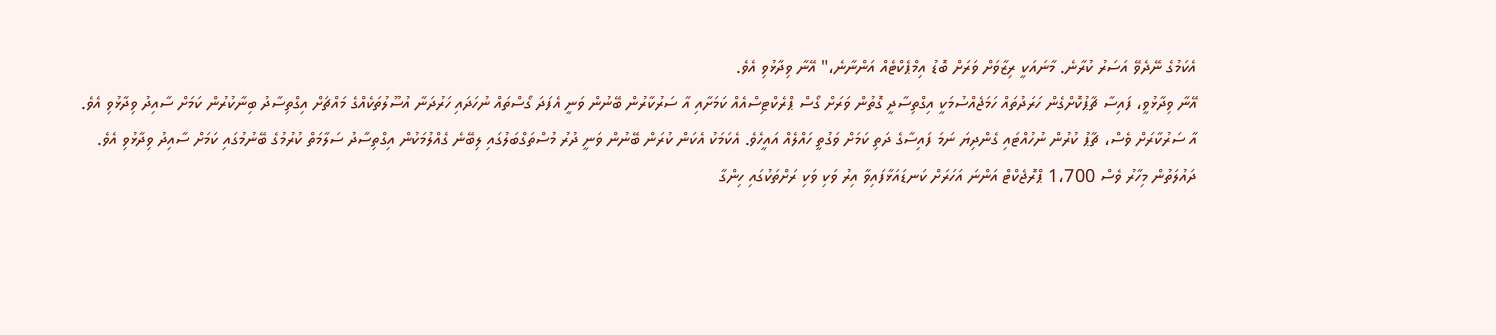އެކަމުގެ ނޭދެވޭ އަސަރު ކުރާނެ. މާނައަކީ ރިޒާވަށް ވަރަށް ބޮޑު އިމްޕެކްޓެއް އަންނާނެ،" އޭނާ ވިދާޅުވި އެވެ.
އޭނާ ވިދާޅުވީ، ފައިސާ ޗާޕުކޮށްގެން ހަރަދުތައް ހަމަޖެއްސުމަކީ އިގްތިސާދީ ގޮތުން ވަރަށް ގޯސް ޕްރެކްޓިސްއެއް ކަމަށާއި އާ ސަރުކާރުން ބޭނުން ވަނީ އެފަދަ ގޯސްތައް ނުހަދައި ހަރުދަނާ އުސޫލުތަކެއްގެ މައްޗަށް އިގްތިސާދު ބިނާކުރުން ކަމަށް ސާއިދު ވިދާޅުވި އެވެ.
އާ ސަރުކާރަށް ވެސް، ޗާޕު ކުރުން ނުހުއްޓައި ގެންދިޔަ ނަމަ ފައިސާގެ ދަތި ކަމަށް ވަގުތީ ހައްލެއް އައީހެވެ. އެކަމަކު އެކަން ކުރަން ބޭނުން ވަނީ ދުރު މުސްތަގްބަލުގައި ލިބޭނެ ގެއްލުމަކުން އިގްތިސާދު ސަލާމަތް ކުރުމުގެ ބޭނުމުގައި ކަމަށް ސާއިދު ވިދާޅުވި އެވެ.
ދައުލަތުން މިހާރު ވެސް 1،700 ޕްރޮޖެކްޓް އަންނަ އަހަރަށް ކަނޑައަޅާފައިވާ އިރު ވަކި ވަކި ރަށްތަކުގައި ހިންގާ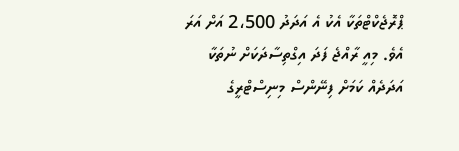ޕްރޮޖެކްޓްތަކާ އެކު އެ އަދަދު 2،500 އަށް އަރަ އެވެ. މިއީ ރާއްޖެ ފަދަ އިގްތިސާދަކަށް ނުތަކާ އަދަދެއް ކަމަށް ފިނޭންސް މިނިސްޓްރީގެ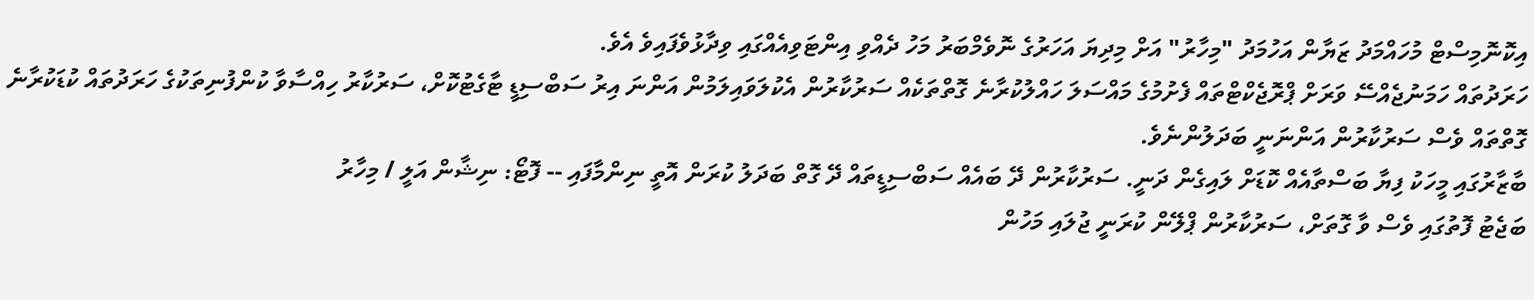އިކޮނޮމިސްޓް މުހައްމަދު ޒަޔާން އަހުމަދު "މިހާރު" އަށް މިދިޔަ އަހަރުގެ ނޮވެމްބަރު މަހު ދެއްވި އިންޓަވިއެއްގައި ވިދާޅުވެފައިވެ އެވެ.
ހަރަދުތައް ހަމަނުޖެއްސޭ ވަރަށް ޕްރޮޖެކްޓްތައް ފެށުމުގެ މައްސަލަ ހައްލުކުރާނެ ގޮތްތަކެއް ސަރުކާރުން އެކުލަވައިލަމުން އަންނަ އިރު ސަބްސިޑީ ޓާގެޓުކޮށް، ސަރުކާރު ހިއްސާވާ ކުންފުނިތަކުގެ ހަރަދުތައް ކުޑަކުރާނެ ގޮތްތައް ވެސް ސަރުކާރުން އަންނަނީ ބަދަލުންނެވެ.
ބާޒާރުގައި މީހަކު ފިޔާ ބަސްތާއެއް ކޮޑަށް ލައިގެން ދަނީ. ސަރުކާރުން ދޭ ބައެއް ސަބްސިޑީތައް ދޭ ގޮތް ބަދަލު ކުރަން އޮތީ ނިންމާފައި -- ފޮޓޯ: ނިޝާން އަލީ / މިހާރު
ބަޖެޓު ފޮތުގައި ވެސް ވާ ގޮތަށް، ސަރުކާރުން ޕްލޭން ކުރަނީ ޖުލައި މަހުން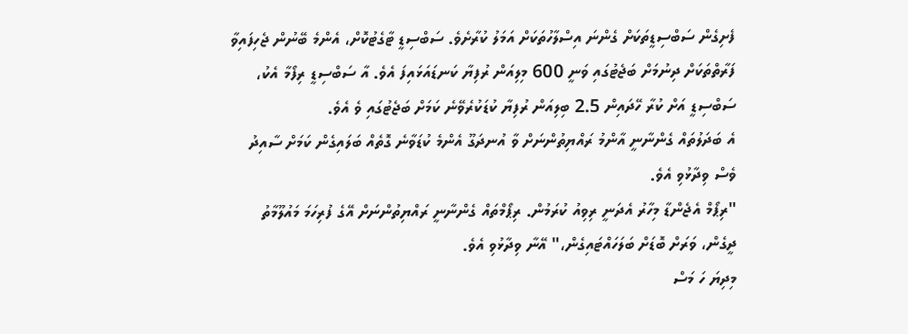ފެށިގެން ސަބްސިޑީތަކަށް ގެންނަ އިސްލާހުތަކަށް އަމަލު ކުރާށެވެ. ސަބްސިޑީ ޓާގެޓުކޮށް، އެންމެ ބޭނުން ޖެހިފައިވާ ފަރާތްތަކަށް ދިނުމަށް ބަޖެޓުގައި ވަނީ 600 މިލިއަން ރުފިޔާ ކަނޑައަޅައިފަ އެވެ. އާ ސަބްސިޑީ ރިފޯމާ އެކު، ސަބްސިޑީ އަށް ކުރާ ހޭދައިން 2.5 ބިލިއަން ރުފިޔާ ކުޑަކުރެވޭނެ ކަމަށް ބަޖެޓުގައި ވެ އެވެ.
އެ ބަދަލުތައް ގެންނާނީ އާންމު ރައްޔިތުންނަށް ވާ އުނދަގޫ އެންމެ ކުޑަވާނެ ގޮތެއް ބަލައިގެން ކަމަށް ސާއިދު ވެސް ވިދާޅުވި އެވެ.
"ރިޕޯމް އެޖެންޑާ މިހާރު އެދަނީ ރިވިއު ކުރަމުން. ރިޕޯމްތައް ގެންނާނީ ރައްޔިތުންނަށް އޭގެ ފުރިހަމަ މައުލޫމާތު ދީގެން، ވަރަށް ބޮޑަށް ބަލަހައްޓައިގެން،" އޭނާ ވިދާޅުވި އެވެ.
މިދިޔަ ހަ މަސް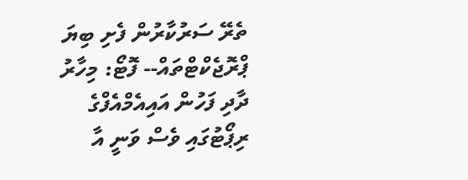ތެރޭ ސަރުކާރުން ފެށި ބިޔަ ޕްރޮޖެކްޓްތައް-- ފޮޓޯ: މިހާރު
ދާދި ފަހުން އައިއެމްއެފްގެ ރިޕޯޓުގައި ވެސް ވަނީ އާ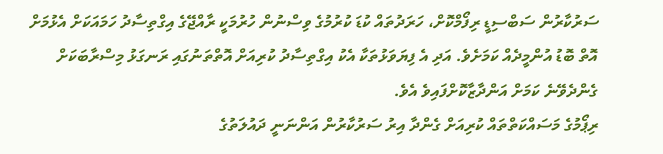ސަރުކާރުން ސަބްސިޑީ ރިފޯމްކޮށް، ހަރަދުތައް ކުޑަ ކުރުމުގެ ވިސްނުން ހުރުމަކީ ރާއްޖޭގެ އިގްތިސާދު ހަމައަކަށް އެޅުމަށް އޮތް ބޮޑު އުންމީދެއް ކަމަށެވެ. އަދި އެ ފިޔަވަޅުތަކާ އެކު އިގްތިސާދު ކުރިއަށް އޮތްތަނުގައި ރަނގަޅު މިސްރާބަކަށް ގެންދެވޭނެ ކަމަށް އަންދާޒާކޮށްފައިވެ އެވެ.
ރިޕޯމުގެ މަސައްކަތްތައް ކުރިއަށް ގެންދާ އިރު ސަރުކާރުން އަންނަނީ ދައުލަތުގެ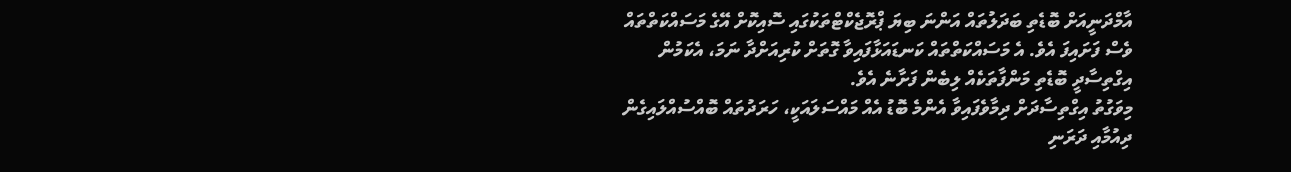އާމްދަނީއަށް ބޮޑެތި ބަދަލުތައް އަންނަ ބިޔަ ޕްރޮޖެކްޓްތަކުގައި ސޮއިކޮށް އޭގެ މަސައްކަތްތައް ވެސް ފަށައިފަ އެވެ. އެ މަސައްކަތްތައް ކަނޑައަޅާފައިވާ ގޮތަށް ކުރިއަށްދާ ނަމަ، އެކަމުން އިގްތިސާދީ ބޮޑެތި މަންފާތަކެއް ލިބެން ފަށާނެ އެވެ.
މިވަގުތު އިގްތިސާދަށް ދިމާވެފައިވާ އެންމެ ބޮޑު އެއް މައްސަލައަކީ، ހަރަދުތައް ބޮއްސުއްލައިގެން ދިއުމާއި ދަރަނި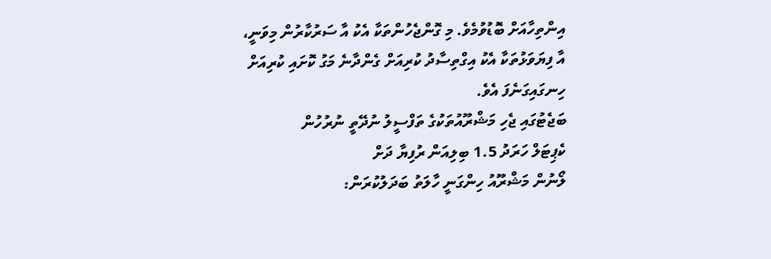އިންތިހާއަށް ބޮޑުވުމެވެ. މި ގޮންޖެހުންތަކާ އެކު އާ ސަރުކާރުން މިވަނީ، އާ ފިޔަވަޅުތަކާ އެކު އިގްތިސާދު ކުރިއަށް ގެންދާނެ މަގު ކޮށައި ކުރިއަށް ހިނގައިގަނެފަ އެވެ.
ބަޖެޓުގައި ޖެހި މަޝްރޫއުތަކުގެ ތަފްސީލު ނުދޭތީ ނުރުހުން
ކެޕިޓަލް ހަރަދު 1.5 ބިލިއަން ރުފިޔާ ދަށް
ލޯނުން މަޝްރޫއު ހިންގަނީ ހާލަތު ބަދަލުކުރަން: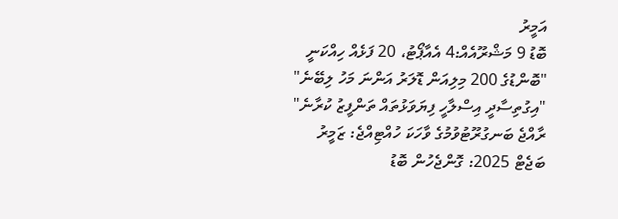އަމީރު
ބޮޑު 9 މަޝްރޫއެއް:4 އެއާޕޯޓު، 20 ފަޅެއް ހިއްކަނީ
"ބޮންޑުގެ 200 މިލިއަން ޑޮލަރު އަންނަ މަހު ލިބޭނެ"
"އިގުތިސާދީ އިސްލާހީ ފިޔަވަޅުތައް ތަންފީޒު ކުރާނެ"
ރާއްޖެ ބަނގުރޫޓުވުމުގެ ވާހަކަ ހުއްޓިއްޖެ: ޒަމީރު
ބަޖެޓް 2025: ގޮންޖެހުން ބޮޑު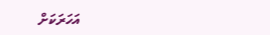އަހަރަކަށް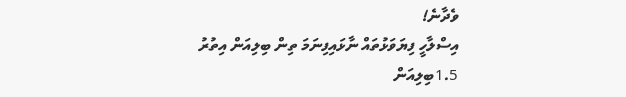ވެދާނެ!
އިސްލާހީ ފިޔަވަޅުތައް ނާޅައިފިނަމަ ތިން ބިލިއަން އިތުރު
1.5ބިލިއަން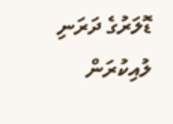ޑޮލަރުގެ ދަރަނި ލުއިކުރަން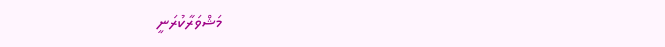މަޝްވަރާކުރަނީ